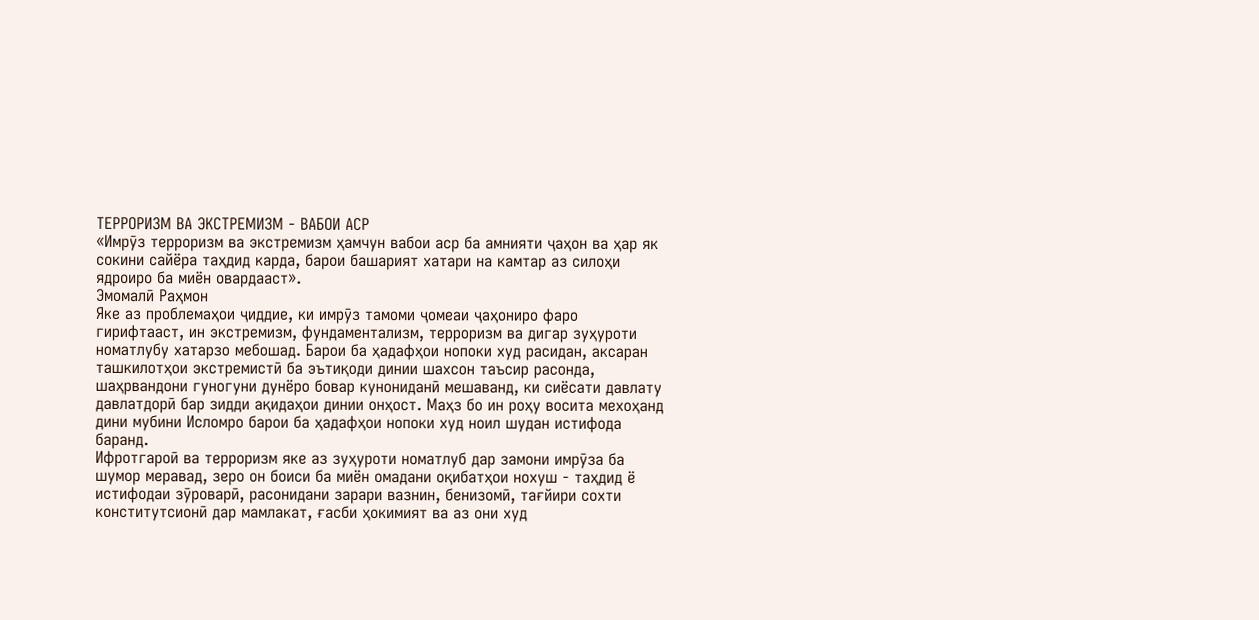ТЕРРОРИЗМ ВА ЭКСТРЕМИЗМ - ВАБОИ АСР
«Имрӯз терроризм ва экстремизм ҳамчун вабои аср ба амнияти ҷаҳон ва ҳар як сокини сайёра таҳдид карда, барои башарият хатари на камтар аз силоҳи ядроиро ба миён овардааст».
Эмомалӣ Раҳмон
Яке аз проблемаҳои ҷиддие, ки имрӯз тамоми ҷомеаи ҷаҳониро фаро гирифтааст, ин экстремизм, фундаментализм, терроризм ва дигар зуҳуроти номатлубу хатарзо мебошад. Барои ба ҳадафҳои нопоки худ расидан, аксаран ташкилотҳои экстремистӣ ба эътиқоди динии шахсон таъсир расонда, шаҳрвандони гуногуни дунёро бовар кунониданӣ мешаванд, ки сиёсати давлату давлатдорӣ бар зидди ақидаҳои динии онҳост. Маҳз бо ин роҳу восита мехоҳанд дини мубини Исломро барои ба ҳадафҳои нопоки худ ноил шудан истифода баранд.
Ифротгароӣ ва терроризм яке аз зуҳуроти номатлуб дар замони имрӯза ба шумор меравад, зеро он боиси ба миён омадани оқибатҳои нохуш - таҳдид ё истифодаи зӯроварӣ, расонидани зарари вазнин, бенизомӣ, тағйири сохти конститутсионӣ дар мамлакат, ғасби ҳокимият ва аз они худ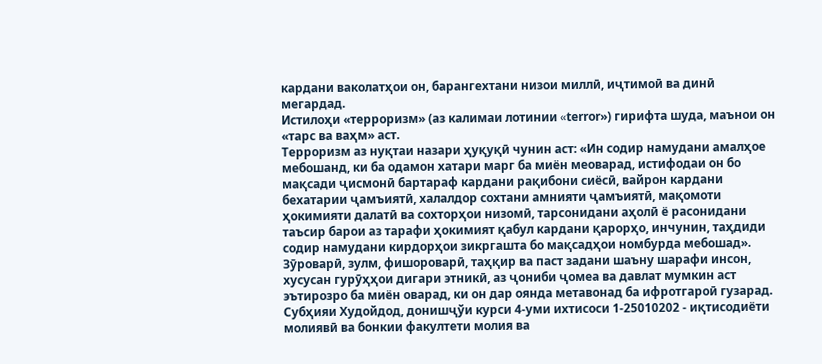кардани ваколатҳои он, барангехтани низои миллӣ, иҷтимоӣ ва динӣ мегардад.
Истилоҳи «терроризм» (аз калимаи лотинии «tеrrоr») гирифта шуда, маънои он «тарс ва ваҳм» аст.
Терроризм аз нуқтаи назари ҳуқуқӣ чунин аст: «Ин содир намудани амалҳое мебошанд, ки ба одамон хатари марг ба миён меоварад, истифодаи он бо мақсади ҷисмонӣ бартараф кардани рақибони сиёсӣ, вайрон кардани бехатарии ҷамъиятӣ, халалдор сохтани амнияти ҷамъиятӣ, мақомоти ҳокимияти далатӣ ва сохторҳои низомӣ, тарсонидани аҳолӣ ё расонидани таъсир барои аз тарафи ҳокимият қабул кардани қарорҳо, инчунин, таҳдиди содир намудани кирдорҳои зикргашта бо мақсадҳои номбурда мебошад».
Зӯроварӣ, зулм, фишороварӣ, таҳқир ва паст задани шаъну шарафи инсон, хусусан гурӯҳҳои дигари этникӣ, аз ҷониби ҷомеа ва давлат мумкин аст эътирозро ба миён оварад, ки он дар оянда метавонад ба ифротгароӣ гузарад.
Субҳияи Худойдод, донишҷўи курси 4-уми ихтисоси 1-25010202 - иқтисодиёти молиявӣ ва бонкии факултети молия ва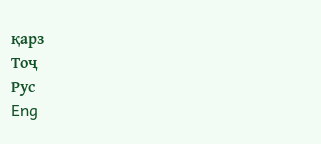қарз
Тоҷ
Рус
Eng